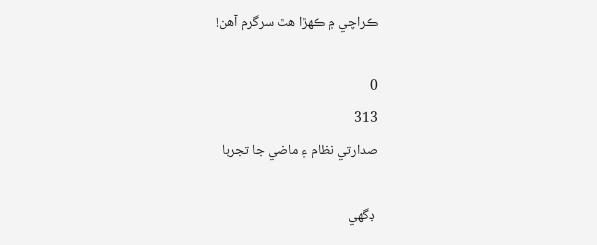ڪراچي ۾ ڪهڙا هٿ سرگرم آهن!

0
313
صدارتي نظام ۽ ماضي جا تجربا

 ڊگهي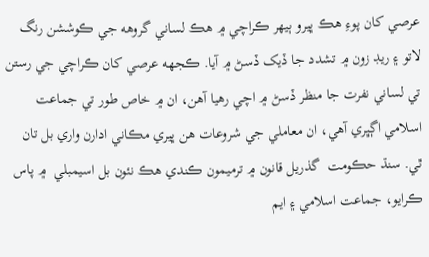عرصي کان پوءِ هڪ ڀيرو ٻيهر ڪراچي ۾ هڪ لساني گروهه جي ڪوششن رنگ لاتو ۽ ريڊ زون ۾ تشدد جا ڏيک ڏسڻ ۾ آيا. ڪجهه عرصي کان ڪراچي جي رستن تي لساني نفرت جا منظر ڏسڻ ۾ اچي رهيا آهن، ان ۾ خاص طور تي جماعت اسلامي اڳڀري آهي، ان معاملي جي شروعات هن ڀيري مڪاني ادارن واري بل تان ٿي. سنڌ حڪومت  گذريل قانون ۾ ترميمون ڪندي هڪ نئون بل اسيمبلي  ۾ پاس ڪرايو، جماعت اسلامي ۽ ايم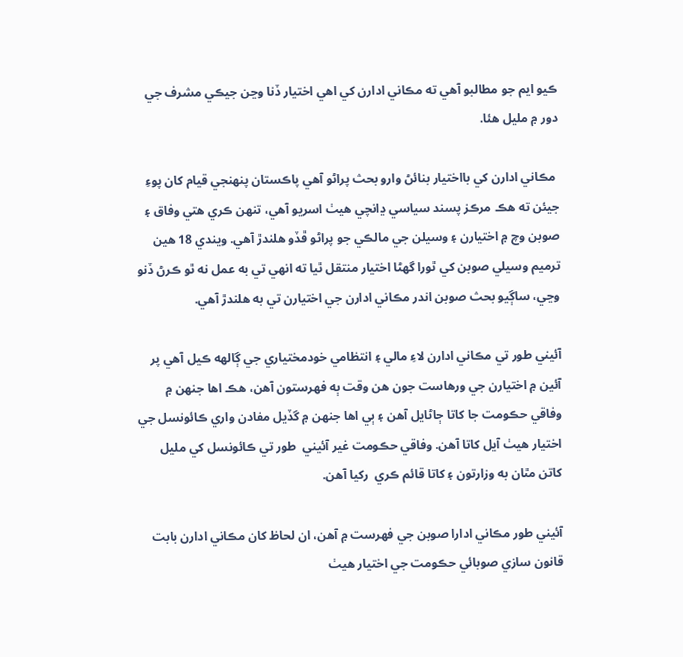ڪيو ايم جو مطالبو آهي ته مڪاني ادارن کي اهي اختيار ڏنا وڃن جيڪي مشرف جي دور ۾ مليل هئا.

 مڪاني ادارن کي بااختيار بنائڻ وارو بحث پراڻو آهي پاڪستان پنهنجي قيام کان پوءِ جيئن ته هڪ مرڪز پسند سياسي ڍانچي هيٺ اسريو آهي، تنهن ڪري هتي وفاق ۽ صوبن وچ ۾ اختيارن ۽ وسيلن جي مالڪي جو پراڻو ڦڏو هلندڙ آهي. ويندي 18 هين ترميم وسيلي صوبن کي ٿورا گهڻا اختيار منتقل ٿيا ته انهي تي به عمل نه ٿو ڪرڻ ڏنو وڃي، ساڳيو بحث صوبن اندر مڪاني ادارن جي اختيارن تي به هلندڙ آهي.

آئيني طور تي مڪاني ادارن لاءِ مالي ۽ انتظامي خودمختياري جي ڳالهه ڪيل آهي پر آئين ۾ اختيارن جي ورهاست جون هن وقت ٻه فهرستون آهن، هڪ اها جنهن ۾ وفاقي حڪومت جا کاتا ڄاڻايل آهن ۽ ٻي اها جنهن ۾ گڏيل مفادن واري ڪائونسل جي اختيار هيٺ آيل کاتا آهن. وفاقي حڪومت غير آئيني  طور تي ڪائونسل کي مليل کاتن مٿان به وزارتون ۽ کاتا قائم ڪري  رکيا آهن.

آئيني طور مڪاني ادارا صوبن جي فهرست ۾ آهن، ان لحاظ کان مڪاني ادارن بابت قانون سازي صوبائي حڪومت جي اختيار هيٺ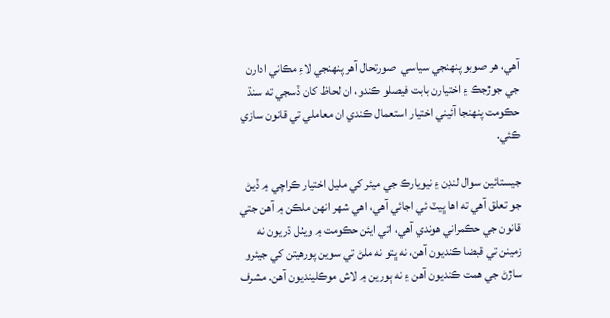آهي، هر صوبو پنهنجي سياسي  صورتحال آهر پنهنجي لاءِ مڪاني ادارن جي جوڙجڪ ۽ اختيارن بابت فيصلو ڪندو، ان لحاظ کان ڏسجي ته سنڌ حڪومت پنهنجا آئيني اختيار استعمال ڪندي ان معاملي تي قانون سازي ڪئي.

جيستائين سوال لنڊن ۽ نيويارڪ جي ميئر کي مليل اختيار ڪراچي ۾ ڏيڻ جو تعلق آهي ته اها ڀيٽ ئي اجائي آهي، اهي شهر انهن ملڪن ۾ آهن جتي قانون جي حڪمراني هوندي آهي، اتي ايئن حڪومت ۾ ويٺل ڌريون نه زمينن تي قبضا ڪنديون آهن، نه ڀتو نه ملڻ تي سوين پورهيتن کي جيئرو ساڙڻ جي همت ڪنديون آهن ۽ نه ٻورين ۾ لاش موڪلينديون آهن. مشرف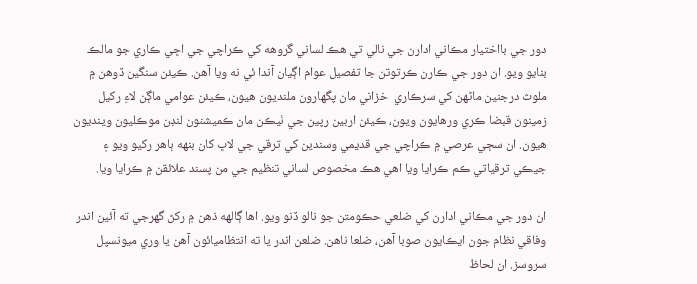دور جي بااختيار مڪاني ادارن جي نالي تي هڪ لساني گروهه کي ڪراچي جي اڇي ڪاري جو مالڪ بنايو ويو. ان دور جي ڪارن ڪرتوتن جا تفصيل عوام اڳيان آندا ئي نه ويا آهن. ڪيئن سنگين ڏوهن ۾ ملوث درجنين ماڻهن کي سرڪاري  خزاني مان پگهارون ملنديون هيون، ڪيئن عوامي ماڳن لاءِ رکيل زمينون قبضا ڪري ورهايون ويون، ڪيئن اربين رپين جي ٺيڪن مان ڪميشنون لنڊن موڪليون وينديون هيون. ان سڄي عرصي ۾ ڪراچي جي قديمي وسندين کي ترقي جي لاڀ کان بنهه ٻاهر رکيو ويو ۽ جيڪي ترقياتي ڪم ڪرايا ويا اهي هڪ مخصوص لساني تنظيم جي من پسند علائقن ۾ ڪرايا ويا.

ان دور جي مڪاني ادارن کي ضلعي حڪومتن جو نالو ڏنو ويو. اها ڳالهه ذهن ۾ رکڻ گهرجي ته آئين اندر وفاقي نظام جون ايڪايون صوبا آهن، ضلعا ناهن. ضلعن اندر يا ته انتظاميائون آهن يا وري ميونسپل سروسز. ان لحاظ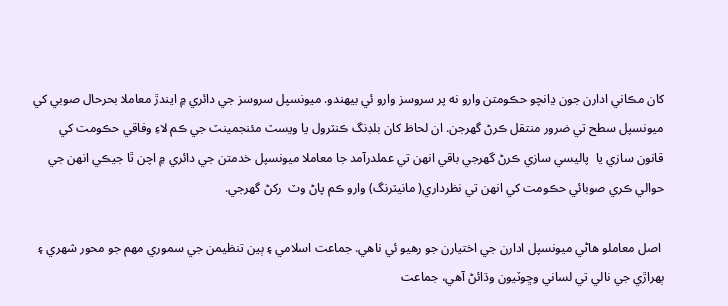کان مڪاني ادارن جون ڍانچو حڪومتن وارو نه پر سروسز وارو ئي بيهندو. ميونسپل سروسز جي دائري ۾ ايندڙ معاملا بحرحال صوبي کي ميونسپل سطح تي ضرور منتقل ڪرڻ گهرجن. ان لحاظ کان بلڊنگ ڪنٽرول يا ويسٽ مئنجمينٽ جي ڪم لاءِ وفاقي حڪومت کي قانون سازي يا  پاليسي سازي ڪرڻ گهرجي باقي انهن تي عملدرآمد جا معاملا ميونسپل خدمتن جي دائري ۾ اچن ٿا جيڪي انهن جي حوالي ڪري صوبائي حڪومت کي انهن تي نظرداري( مانيٽرنگ) وارو ڪم پاڻ وٽ  رکڻ گهرجي.

 اصل معاملو هاڻي ميونسپل ادارن جي اختيارن جو رهيو ئي ناهي. جماعت اسلامي ۽ ٻين تنظيمن جي سموري مهم جو محور شهري ۽ ٻهراڙي جي نالي تي لساني وڇوٽيون وڌائڻ آهي، جماعت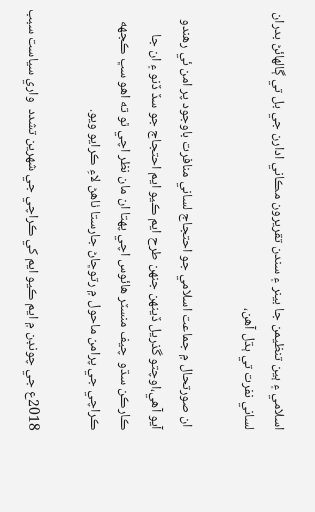اسلامي ۽ ٻين تنظيمن جا بينر ۽ سندن تقريرون مڪاني ادارن جي بل تي ڳالهائڻ بدران لساني نفرت تي ٻڌل آهن،

 ان صورتحال ۾ جماعت اسلامي جو احتجاج لساني منافرت باوجود پر امن ئي رهندو آيو آهي،اوچتو گذريل ڏينهن جنهن طرح ايم ڪيو ايم احتجاج جو سڏ ڏنو ۽ ان جا ڪارڪن سڌو  چيف منسٽر هائوس اچي پهتا ان مان نظر اچي ٿو ته اهو سڀ ڪجهه ڪراچي جي پرامن ماحول ۾ رتوڇاڻ جارستا ٺاهڻ لاءِ ڪرايو ويو.

2018ع جي چونڊن ۾ ايم ڪيو ايم کي ڪراچي جي شهرين تشدد  واري سياست سبب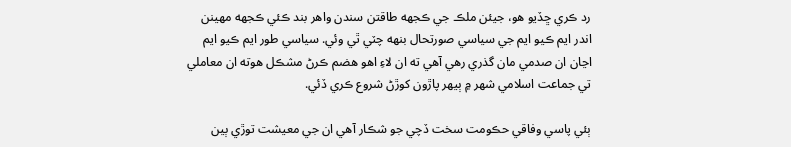رد ڪري ڇڏيو هو، جيئن ملڪ جي ڪجهه طاقتن سندن واهر بند ڪئي ڪجهه مهينن اندر ايم ڪيو ايم جي سياسي صورتحال بنهه چٽي ٿي وئي. سياسي طور ايم ڪيو ايم اڃان ان صدمي مان گذري رهي آهي ته ان لاءِ اهو هضم ڪرڻ مشڪل هوته ان معاملي تي جماعت اسلامي شهر ۾ ٻيهر پاڙون کوڙڻ شروع ڪري ڏئي.

ٻئي پاسي وفاقي حڪومت سخت ڏچي جو شڪار آهي ان جي معيشت توڙي ٻين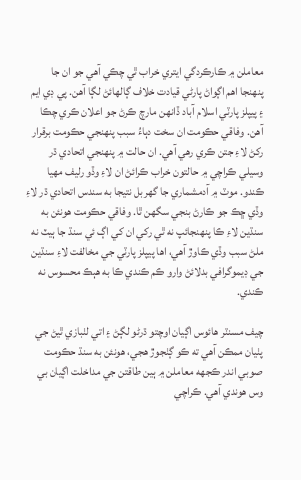معاملن ۾ ڪارڪردگي ايتري خراب ٿي چڪي آهي جو ان جا پنهنجا اهم اڳواڻ پارڻي قيادت خلاف ڳالهائڻ لڳا آهن. پي ڊي ايم ۽ پيپلز پارٽي اسلام آباد ڏانهن مارچ ڪرڻ جو اعلان ڪري چڪا آهن. وفاقي حڪومت ان سخت دٻاءُ سبب پنهنجي حڪومت برقرار رکڻ لاءِ جتن ڪري رهي آهي. ان حالت ۾ پنهنجي اتحادي ڌر وسيلي ڪراچي ۾ حالتون خراب ڪرائڻ ان لاءِ وڏو رليف مهيا ڪندو. موٽ ۾ آدمشماري جا گهربل نتيجا به سندس اتحادي ڌر لاءِ وڏي ڇڪ جو ڪارڻ بنجي سگهن ٿا. وفاقي حڪومت هونئن به سنڌين لاءِ ڪا پنهنجائپ نه ٿي رکي ان کي اڳ ئي سنڌ جا ٻيٽ نه ملڻ سبب وڏي ڪاوڙ آهي، اها پيپلز پارٽي جي مخالفت لاءِ سنڌين جي ڊيموگرافي بدلائڻ وارو ڪم ڪندي ڪا به هٻڪ محسوس نه ڪندي.

چيف مسنٽر هائوس اڳيان اوچتو ڌرڻو لڳڻ ۽ اتي لٺبازي ٿيڻ جي پٺيان ممڪن آهي ته ڪو ڳٺجوڙ هجي، هونئن به سنڌ حڪومت صوبي اندر ڪجهه معاملن ۾ ٻين طاقتن جي مداخلت اڳيان بي وس هوندي آهي. ڪراچي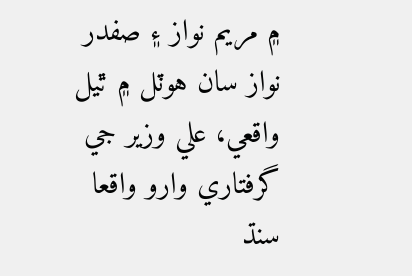۾ مريم نواز ۽ صفدر نواز سان هوٽل ۾ ٿيل واقعي، علي وزير جي گرفتاري وارو واقعا سنڌ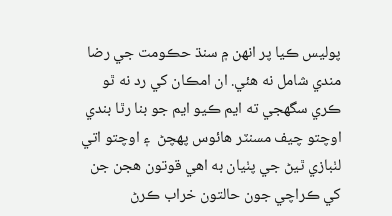پوليس ڪيا پر انهن ۾ سنڌ حڪومت جي رضا مندي شامل نه هئي. ان امڪان کي رد نه ٿو ڪري سگهجي ته ايم ڪيو ايم جو بنا رٿا بندي اوچتو چيف مسنٽر هائوس پهچڻ  ۽ اوچتو اتي لٺبازي ٿيڻ جي پٺيان به اهي قوتون هجن جن کي ڪراچي جون حالتون خراب ڪرڻ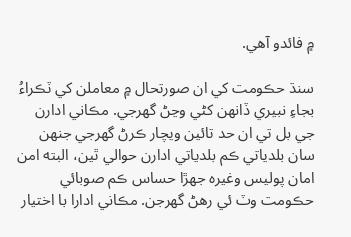۾ فائدو آهي.

سنڌ حڪومت کي ان صورتحال ۾ معاملن کي ٽڪراءُ بجاءِ نبيري ڏانهن کڻي وڃڻ گهرجي. مڪاني ادارن جي بل تي ان حد تائين ويچار ڪرڻ گهرجي جنهن سان بلدياتي ڪم بلدياتي ادارن حوالي ٿين، البته امن امان پوليس وغيره جهڙا حساس ڪم صوبائي حڪومت وٽ ئي رهڻ گهرجن. مڪاني ادارا با اختيار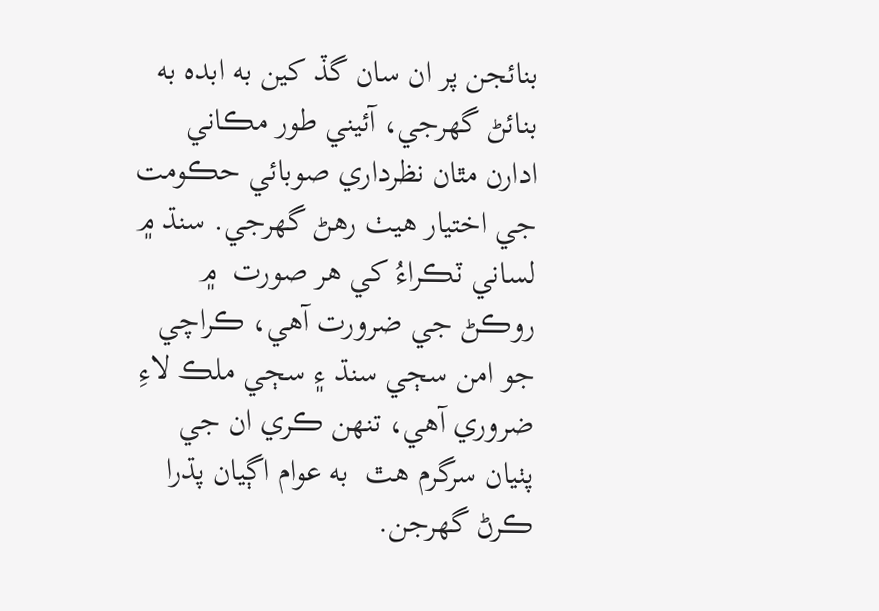بنائجن پر ان سان گڏ کين به ابده به بنائڻ گهرجي، آئيني طور مڪاني ادارن مٿان نظرداري صوبائي حڪومت جي اختيار هيٺ رهڻ گهرجي. سنڌ ۾ لساني ٽڪراءُ کي هر صورت  ۾ روڪڻ جي ضرورت آهي، ڪراچي جو امن سڄي سنڌ ۽ سڄي ملڪ لاءِ ضروري آهي، تنهن ڪري ان جي پٺيان سرگرم هٿ  به عوام اڳيان پڌرا ڪرڻ گهرجن.